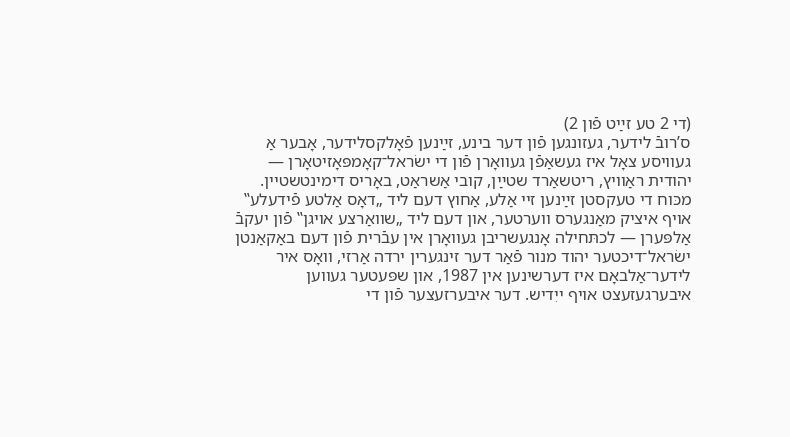(די 2 טע זײַט פֿון 2)
ס’רובֿ לידער, געזונגען פֿון דער בינע, זײַנען פֿאָלקסלידער, אָבער אַ געוויסע צאָל איז געשאַפֿן געוואָרן פֿון די ישׂראל־קאָמפּאָזיטאָרן — יהודית ראַוויץ, ריטשאַרד שטײַן, קובי אַשראַט, באָריס דימינטשטיין. מכּוח די טעקסטן זײַנען זיי אַלע, אַחוץ דעם ליד „דאָס אַלטע פֿידעלע‟ אויף איציק מאַנגערס ווערטער, און דעם ליד „שוואַרצע אויגן‟ פֿון יעקבֿ אַלפּערן — לכתּחילה אָנגעשריבן געוואָרן אין עבֿרית פֿון דעם באַקאַנטן ישׂראל־דיכטער יהוד מנור פֿאַר דער זינגערין ירדה אַרזי, וואָס איר לידער־אַלבאָם איז דערשינען אין 1987, און שפּעטער געווען איבערגעזעצט אויף ייִדיש. דער איבערזעצער פֿון די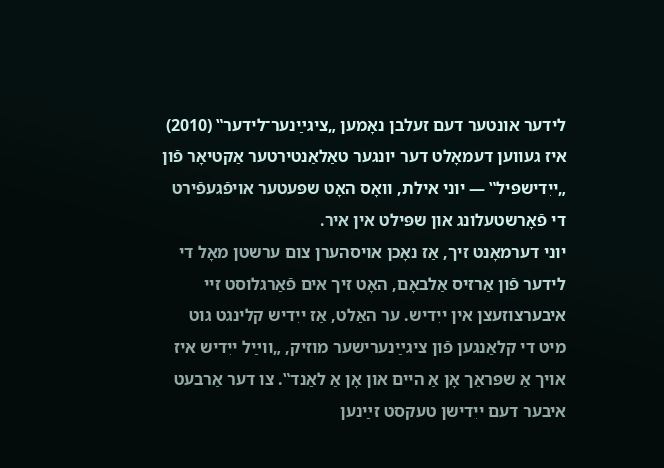לידער אונטער דעם זעלבן נאָמען „ציגײַנער־לידער‟ (2010) איז געווען דעמאָלט דער יונגער טאַלאַנטירטער אַקטיאָר פֿון „ייִדישפּיל‟ — יוני אילת, וואָס האָט שפּעטער אויפֿגעפֿירט די פֿאָרשטעלונג און שפּילט אין איר.
יוני דערמאָנט זיך, אַז נאָכן אויסהערן צום ערשטן מאָל די לידער פֿון אַרזיס אַלבאָם, האָט זיך אים פֿאַרגלוסט זיי איבערצוזעצן אין ייִדיש. ער האַלט, אַז ייִדיש קלינגט גוט מיט די קלאַנגען פֿון ציגײַנערישער מוזיק, „ווײַל ייִדיש איז אויך אַ שפּראַך אָן אַ היים און אָן אַ לאַנד‟. צו דער אַרבעט איבער דעם ייִדישן טעקסט זײַנען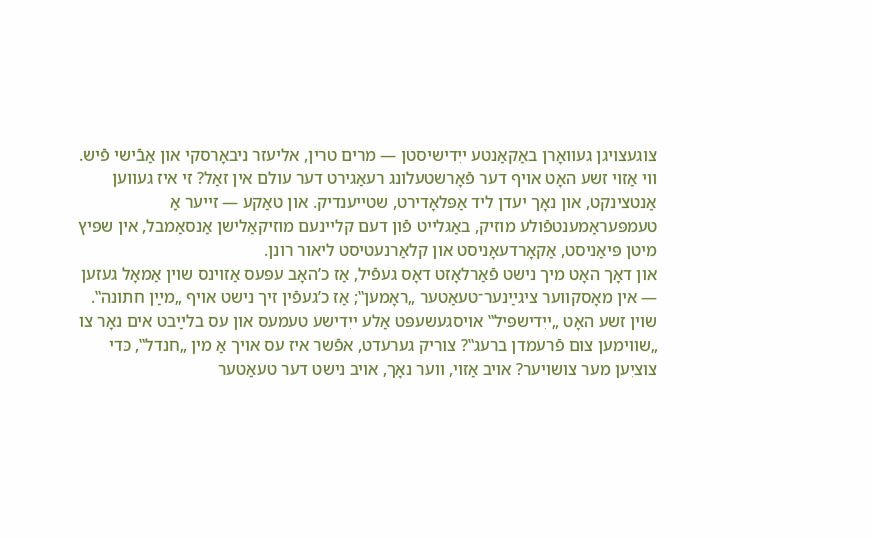צוגעצויגן געוואָרן באַקאַנטע ייִדישיסטן — מרים טרין, אליעזר ניבאָרסקי און אַבֿישי פֿיש.
ווי אַזוי זשע האָט אויף דער פֿאָרשטעלונג רעאַגירט דער עולם אין זאַל? זי איז געווען אַנטצינקט, און נאָך יעדן ליד אַפּלאָדירט, שטייענדיק. און טאַקע — זייער אַ טעמפּעראַמענטפֿולע מוזיק, באַגלייט פֿון דעם קליינעם מוזיקאַלישן אַנסאַמבל, אין שפּיץ מיטן פּיאַניסט, אַקאָרדעאָניסט און קלאַרנעטיסט ליאור רונן.
און דאָך האָט מיך נישט פֿאַרלאָזט דאָס געפֿיל, אַז כ’האָב עפּעס אַזוינס שוין אַמאָל געזען — אין מאָסקווער ציגײַנער־טעאַטער „ראָמען‟; אַז כ’געפֿין זיך נישט אויף „מײַן חתונה‟. שוין זשע האָט „ייִדישפּיל‟ אויסגעשעפּט אַלע ייִדישע טעמעס און עס בלײַבט אים נאָר צו „שווימען צום פֿרעמדן ברעג‟? צוריק גערעדט, אפֿשר איז עס אויך אַ מין „חנדל‟, כּדי צוציִען מער צושויער? אויב אַזוי, ווער נאָך, אויב נישט דער טעאַטער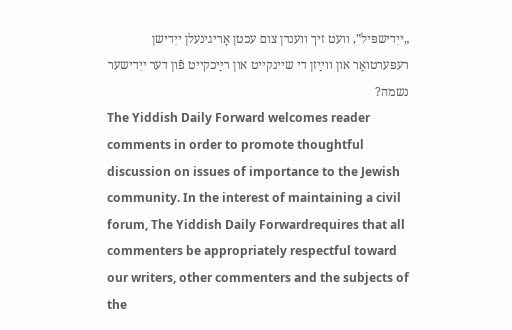„ייִדישפּיל‟, וועט זיך ווענדן צום עכטן אָריגינעלן ייִדישן רעפּערטואַר און ווײַזן די שיינקייט און רײַכקייט פֿון דער ייִדישער נשמה?
The Yiddish Daily Forward welcomes reader comments in order to promote thoughtful discussion on issues of importance to the Jewish community. In the interest of maintaining a civil forum, The Yiddish Daily Forwardrequires that all commenters be appropriately respectful toward our writers, other commenters and the subjects of the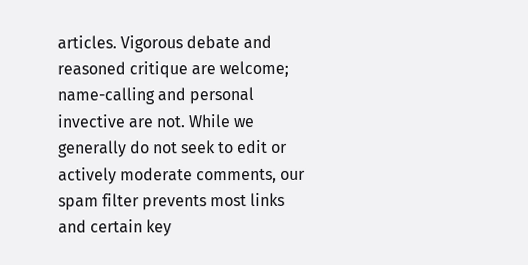articles. Vigorous debate and reasoned critique are welcome; name-calling and personal invective are not. While we generally do not seek to edit or actively moderate comments, our spam filter prevents most links and certain key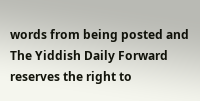words from being posted and The Yiddish Daily Forward reserves the right to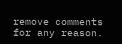remove comments for any reason.